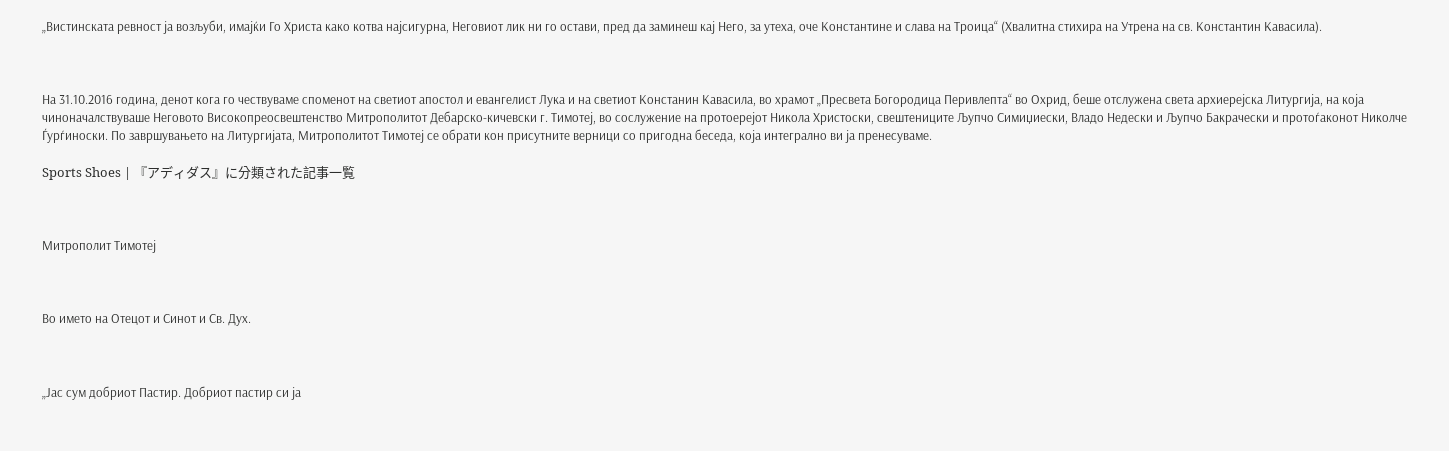„Вистинската ревност ја возљуби, имајќи Го Христа како котва најсигурна, Неговиот лик ни го остави, пред да заминеш кај Него, за утеха, оче Константине и слава на Троица“ (Хвалитна стихира на Утрена на св. Константин Кавасила).



На 31.10.2016 година, денот кога го чествуваме споменот на светиот апостол и евангелист Лука и на светиот Констанин Кавасила, во храмот „Пресвета Богородица Перивлепта“ во Охрид, беше отслужена света архиерејска Литургија, на која чиноначалствуваше Неговото Високопреосвештенство Митрополитот Дебарско-кичевски г. Тимотеј, во сослужение на протоерејот Никола Христоски, свештениците Љупчо Симиџиески, Владо Недески и Љупчо Бакрачески и протоѓаконот Николче Ѓурѓиноски. По завршувањето на Литургијата, Митрополитот Тимотеј се обрати кон присутните верници со пригодна беседа, која интегрално ви ја пренесуваме.

Sports Shoes | 『アディダス』に分類された記事一覧



Митрополит Тимотеј



Во името на Отецот и Синот и Св. Дух.



„Јас сум добриот Пастир. Добриот пастир си ја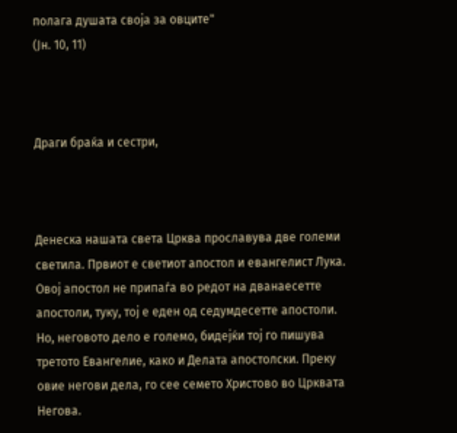полага душата своја за овците"
(Јн. 10, 11)



Драги браќа и сестри,



Денеска нашата света Црква прославува две големи светила. Првиот е светиот апостол и евангелист Лука. Овој апостол не припаѓа во редот на дванаесетте апостоли, туку, тој е еден од седумдесетте апостоли. Но, неговото дело е големо, бидејќи тој го пишува третото Евангелие, како и Делата апостолски. Преку овие негови дела, го сее семето Христово во Црквата Негова.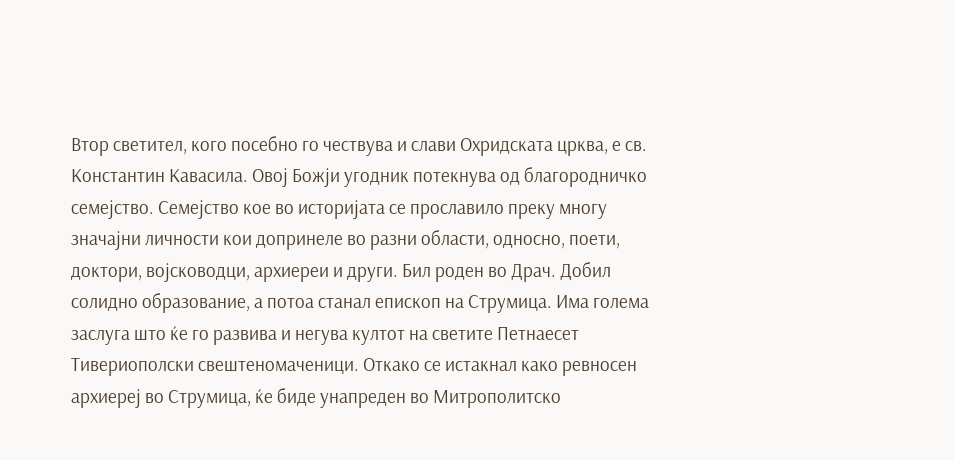Втор светител, кого посебно го чествува и слави Охридската црква, е св. Константин Кавасила. Овој Божји угодник потекнува од благородничко семејство. Семејство кое во историјата се прославило преку многу значајни личности кои допринеле во разни области, односно, поети, доктори, војсководци, архиереи и други. Бил роден во Драч. Добил солидно образование, а потоа станал епископ на Струмица. Има голема заслуга што ќе го развива и негува култот на светите Петнаесет Тивериополски свештеномаченици. Откако се истакнал како ревносен архиереј во Струмица, ќе биде унапреден во Митрополитско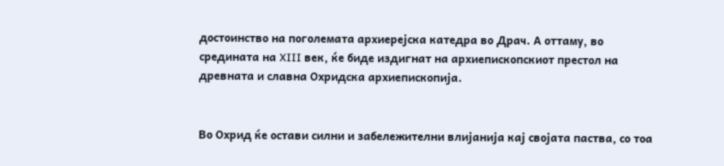достоинство на поголемата архиерејска катедра во Драч. А оттаму, во средината на XIII век, ќе биде издигнат на архиепископскиот престол на древната и славна Охридска архиепископија.


Во Охрид ќе остави силни и забележителни влијанија кај својата паства, со тоа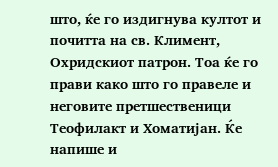што, ќе го издигнува култот и почитта на св. Климент, Охридскиот патрон. Тоа ќе го прави како што го правеле и неговите претшественици Теофилакт и Хоматијан. Ќе напише и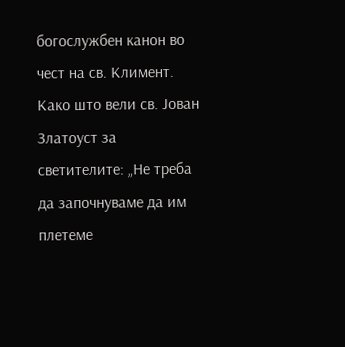богослужбен канон во чест на св. Климент. Како што вели св. Јован Златоуст за светителите: „Не треба да започнуваме да им плетеме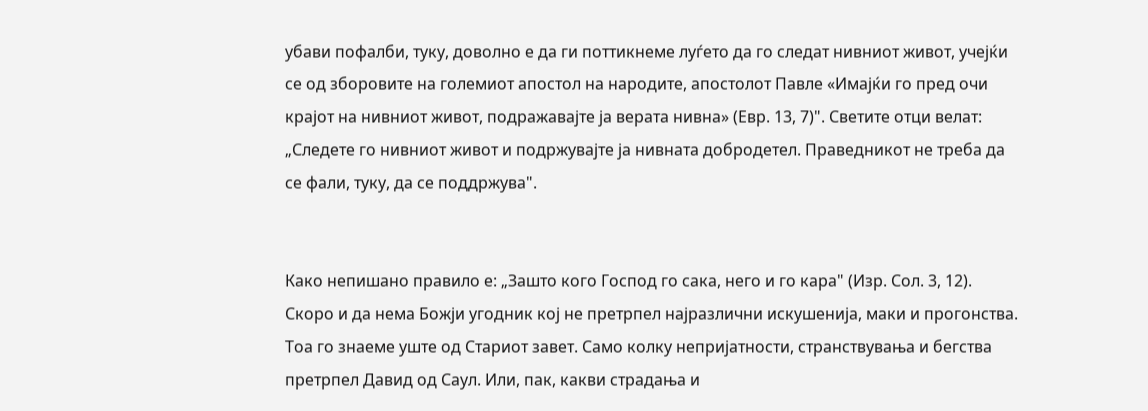убави пофалби, туку, доволно е да ги поттикнеме луѓето да го следат нивниот живот, учејќи се од зборовите на големиот апостол на народите, апостолот Павле «Имајќи го пред очи крајот на нивниот живот, подражавајте ја верата нивна» (Евр. 13, 7)". Светите отци велат: „Следете го нивниот живот и подржувајте ја нивната добродетел. Праведникот не треба да се фали, туку, да се поддржува".


Како непишано правило е: „Зашто кого Господ го сака, него и го кара" (Изр. Сол. 3, 12). Скоро и да нема Божји угодник кој не претрпел најразлични искушенија, маки и прогонства. Тоа го знаеме уште од Стариот завет. Само колку непријатности, странствувања и бегства претрпел Давид од Саул. Или, пак, какви страдања и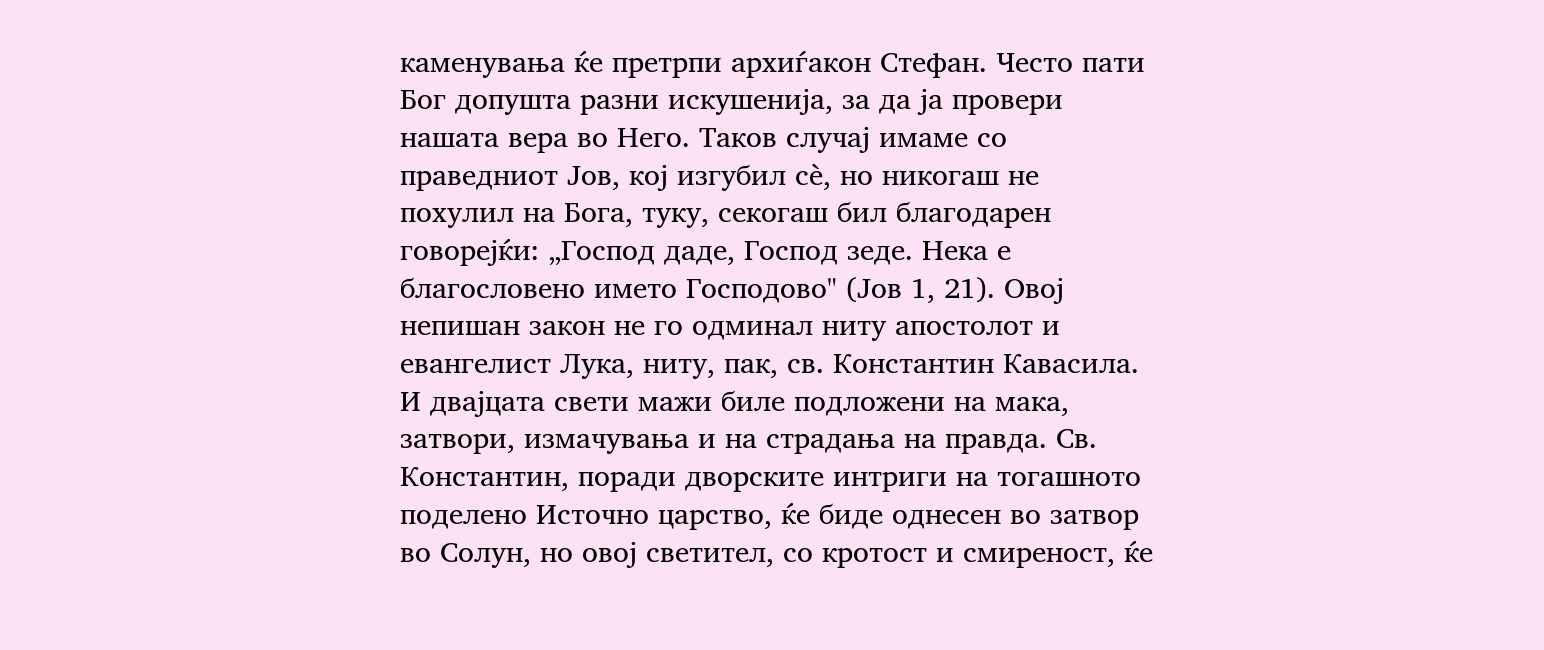каменувања ќе претрпи архиѓакон Стефан. Често пати Бог допушта разни искушенија, за да ја провери нашата вера во Него. Таков случај имаме со праведниот Јов, кој изгубил сè, но никогаш не похулил на Бога, туку, секогаш бил благодарен говорејќи: „Господ даде, Господ зеде. Нека е благословено името Господово" (Јов 1, 21). Овој непишан закон не го одминал ниту апостолот и евангелист Лука, ниту, пак, св. Константин Кавасила. И двајцата свети мажи биле подложени на мака, затвори, измачувања и на страдања на правда. Св. Константин, поради дворските интриги на тогашното поделено Источно царство, ќе биде однесен во затвор во Солун, но овој светител, со кротост и смиреност, ќе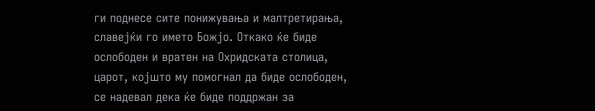ги поднесе сите понижувања и малтретирања, славејќи го името Божјо. Откако ќе биде ослободен и вратен на Охридската столица, царот, којшто му помогнал да биде ослободен, се надевал дека ќе биде поддржан за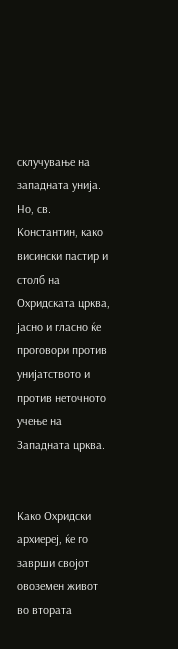склучување на западната унија. Но, св. Константин, како висински пастир и столб на Охридската црква, јасно и гласно ќе проговори против унијатството и против неточното учење на Западната црква.


Како Охридски архиереј, ќе го заврши својот овоземен живот во втората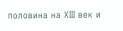половина на XIII век и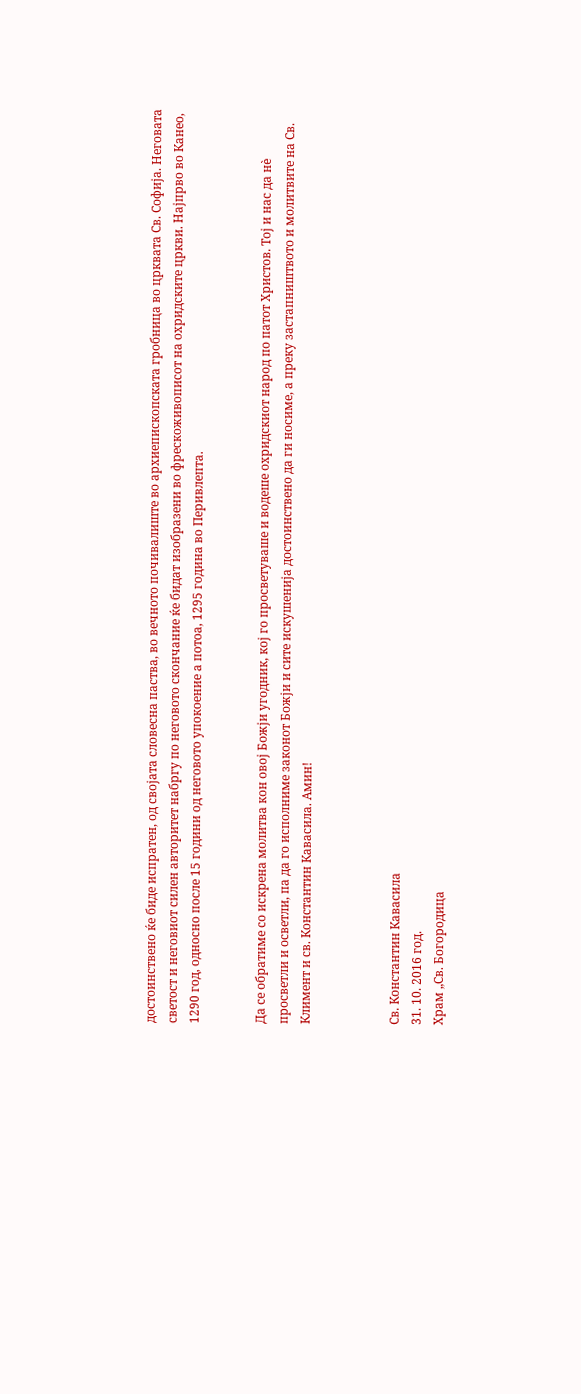достоинствено ќе биде испратен, од својата словесна паства, во вечното почивалиште во архиепископската гробница во црквата Св. Софија. Неговата светост и неговиот силен авторитет набргу по неговото скончание ќе бидат изобразени во фрескоживописот на охридските цркви. Најпрво во Канео, 1290 год, односно после 15 години од неговото упокоение а потоа, 1295 година во Перивлепта.


Да се обратиме со искрена молитва кон овој Божји угодник, кој го просветуваше и водеше охридскиот народ по патот Христов. Тој и нас да нè просветли и осветли, па да го исполниме законот Божји и сите искушенија достоинствено да ги носиме, а преку застапништвото и молитвите на Св. Климент и св. Константин Кавасила. Амин!



Св. Константин Кавасила
31. 10. 2016 год.
Храм „Св. Богородица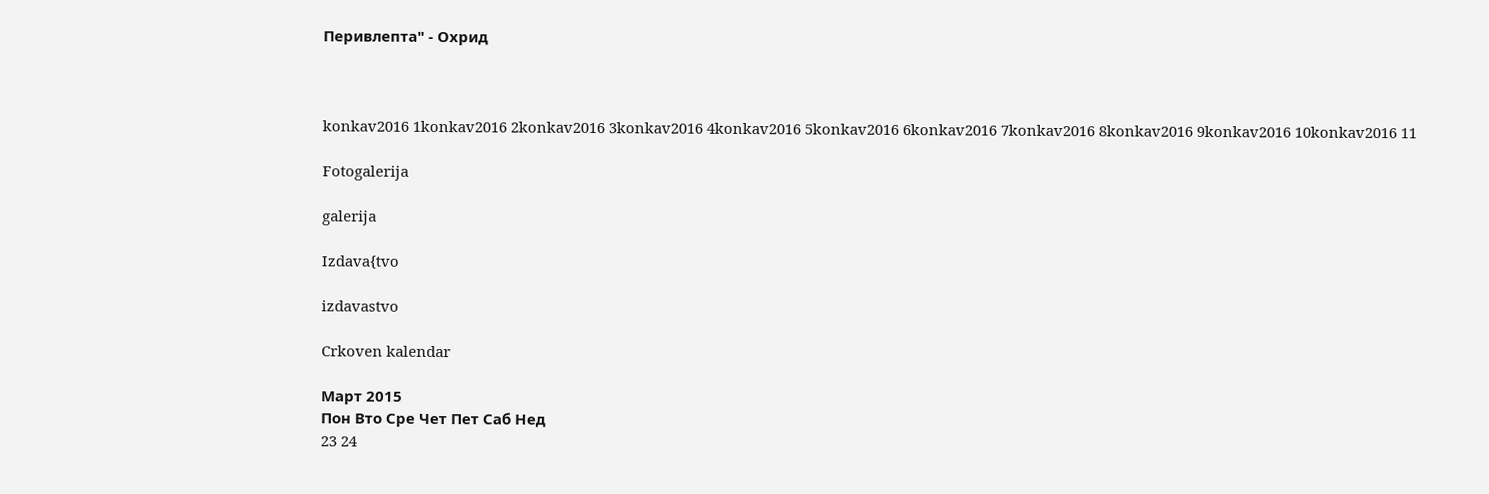Перивлепта" - Охрид



konkav2016 1konkav2016 2konkav2016 3konkav2016 4konkav2016 5konkav2016 6konkav2016 7konkav2016 8konkav2016 9konkav2016 10konkav2016 11

Fotogalerija

galerija

Izdava{tvo

izdavastvo

Crkoven kalendar

Март 2015
Пон Вто Сре Чет Пет Саб Нед
23 24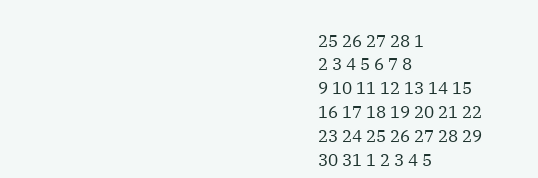25 26 27 28 1
2 3 4 5 6 7 8
9 10 11 12 13 14 15
16 17 18 19 20 21 22
23 24 25 26 27 28 29
30 31 1 2 3 4 5